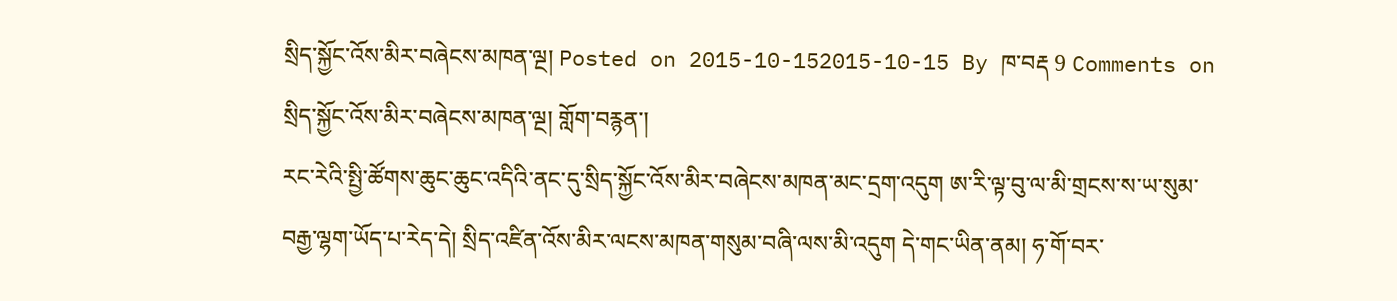སྲིད་སྐྱོང་འོས་མིར་བཞེངས་མཁན་ལྔ། Posted on 2015-10-152015-10-15 By ཁ་བརྡ 9 Comments on སྲིད་སྐྱོང་འོས་མིར་བཞེངས་མཁན་ལྔ། གློག་བརྙན་།
རང་རེའི་སྤྱི་ཚོགས་ཆུང་ཆུང་འདིའི་ནང་དུ་སྲིད་སྐྱོང་འོས་མིར་བཞེངས་མཁན་མང་དྲག་འདུག ཨ་རི་ལྟ་བུ་ལ་མི་གྲངས་ས་ཡ་སུམ་བརྒྱ་ལྷག་ཡོད་པ་རེད་དེ། སྲིད་འཛིན་འོས་མིར་ལངས་མཁན་གསུམ་བཞི་ལས་མི་འདུག དེ་གང་ཡིན་ནམ། ཧ་གོ་བར་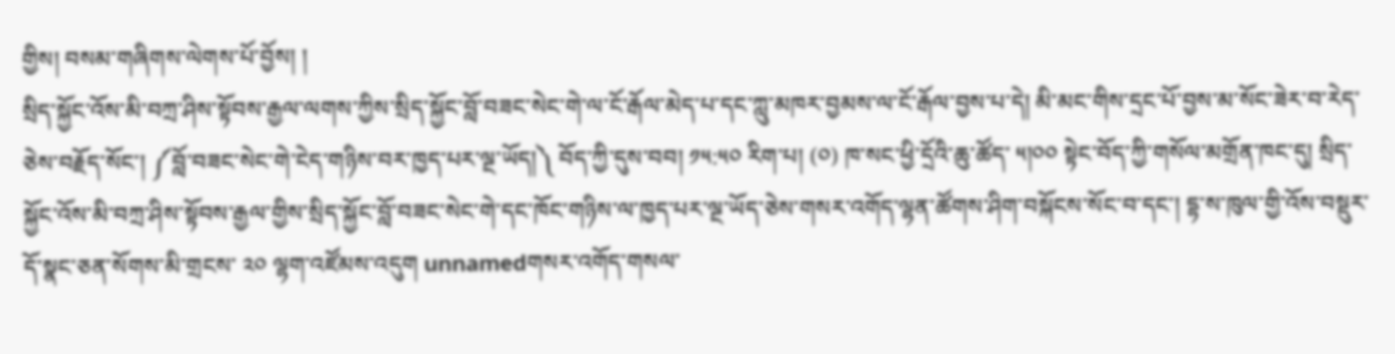གྱིས། བསམ་གཞིགས་ལེགས་པོ་བྱོས། །
སྲིད་སྐྱོང་འོས་མི་བཀྲ་ཤིས་སྟོབས་རྒྱལ་ལགས་ཀྱིས་སྲིད་སྐྱོང་བློ་བཟང་སེང་གེ་ལ་ངོ་རྒོལ་མེད་པ་དང་ཀླུ་མཁར་བྱམས་ལ་ངོ་རྒོལ་བྱས་པ་དེ། མི་མང་གིས་དྲང་པོ་བྱས་མ་སོང་ཟེར་བ་རེད་ཅེས་བརྗོད་སོང་། ༼བློ་བཟང་སེང་གེ་ངེད་གཉིས་བར་ཁྱད་པར་ལྔ་ཡོད།༽ བོད་ཀྱི་དུས་བབ། ༡༥:༥༠ རིག་པ། (༠) ཁ་སང་ཕྱི་དྲོའི་ཆུ་ཚོད་ ༥།༠༠ སྟེང་བོད་ཀྱི་གསོལ་མགྲོན་ཁང་དུ། སྲིད་སྐྱོང་འོས་མི་བཀྲ་ཤིས་སྟོབས་རྒྱལ་གྱིས་སྲིད་སྐྱོང་བློ་བཟང་སེང་གེ་དང་ཁོང་གཉིས་ལ་ཁྱད་པར་ལྔ་ཡོད་ཅེས་གསར་འགོད་ལྷན་ཚོགས་ཤིག་བསྐོངས་སོང་བ་དང་། དྷ་ས་ཁུལ་གྱི་འོས་བསྡུར་དོ་སྣང་ཅན་སོགས་མི་གྲངས་ ༢༠ ལྷག་འཛོམས་འདུག unnamedགསར་འགོད་གསལ་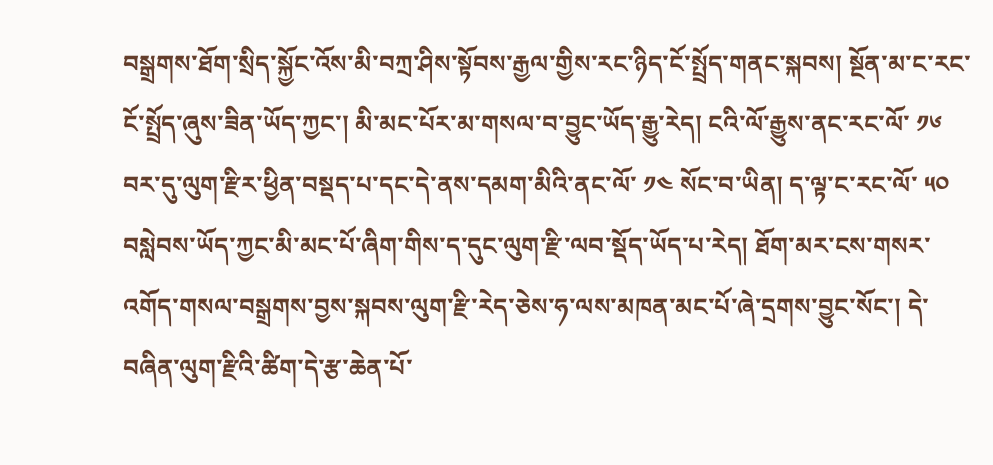བསྒྲགས་ཐོག་སྲིད་སྐྱོང་འོས་མི་བཀྲ་ཤིས་སྟོབས་རྒྱལ་གྱིས་རང་ཉིད་ངོ་སྤྲོད་གནང་སྐབས། སྔོན་མ་ང་རང་ངོ་སྤྲོད་ཞུས་ཟིན་ཡོད་ཀྱང་། མི་མང་པོར་མ་གསལ་བ་བྱུང་ཡོད་རྒྱུ་རེད། ངའི་ལོ་རྒྱུས་ནང་རང་ལོ་ ༡༦ བར་དུ་ལུག་རྫིར་ཕྱིན་བསྡད་པ་དང་དེ་ནས་དམག་མིའི་ནང་ལོ་ ༡༤ སོང་བ་ཡིན། ད་ལྟ་ང་རང་ལོ་ ༥༠ བསླེབས་ཡོད་ཀྱང་མི་མང་པོ་ཞིག་གིས་ད་དུང་ལུག་རྫི་ལབ་སྡོད་ཡོད་པ་རེད། ཐོག་མར་ངས་གསར་འགོད་གསལ་བསྒྲགས་བྱས་སྐབས་ལུག་རྫི་རེད་ཅེས་ཧ་ལས་མཁན་མང་པོ་ཞེ་དྲགས་བྱུང་སོང་། དེ་བཞིན་ལུག་རྫིའི་ཚིག་དེ་རྩ་ཆེན་པོ་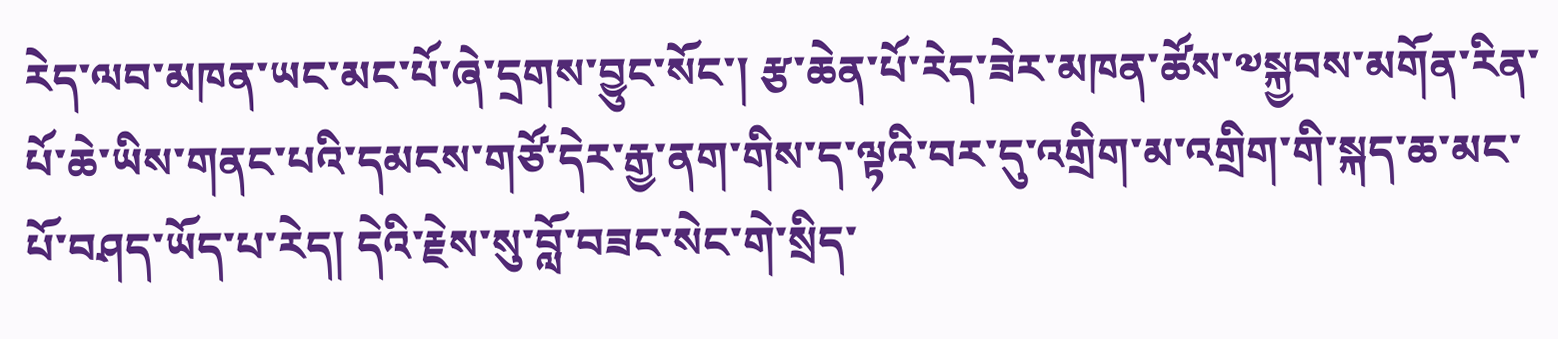རེད་ལབ་མཁན་ཡང་མང་པོ་ཞེ་དྲགས་བྱུང་སོང་། རྩ་ཆེན་པོ་རེད་ཟེར་མཁན་ཚོས་༧སྐྱབས་མགོན་རིན་པོ་ཆེ་ཡིས་གནང་པའི་དམངས་གཙོ་དེར་རྒྱ་ནག་གིས་ད་ལྟའི་བར་དུ་འགྲིག་མ་འགྲིག་གི་སྐད་ཆ་མང་པོ་བཤད་ཡོད་པ་རེད། དེའི་རྗེས་སུ་བློ་བཟང་སེང་གེ་སྲིད་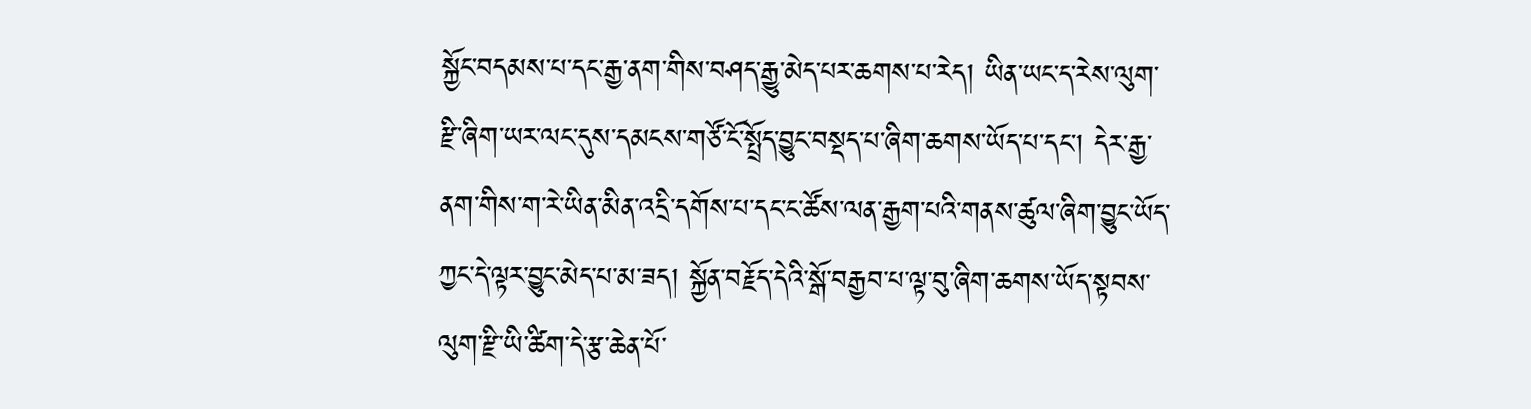སྐྱོང་བདམས་པ་དང་རྒྱ་ནག་གིས་བཤད་རྒྱུ་མེད་པར་ཆགས་པ་རེད། ཡིན་ཡང་ད་རེས་ལུག་རྫི་ཞིག་ཡར་ལང་དུས་དམངས་གཙོ་ངོ་སྤྲོད་བྱུང་བསྡད་པ་ཞིག་ཆགས་ཡོད་པ་དང་། དེར་རྒྱ་ནག་གིས་ག་རེ་ཡིན་མིན་འདྲི་དགོས་པ་དང་ང་ཚོས་ལན་རྒྱག་པའི་གནས་ཚུལ་ཞིག་བྱུང་ཡོད་ཀྱང་དེ་ལྟར་བྱུང་མེད་པ་མ་ཟད། སྐྱོན་བརྗོད་དེའི་སྒོ་བརྒྱབ་པ་ལྟ་བུ་ཞིག་ཆགས་ཡོད་སྟབས་ལུག་རྫི་ཡི་ཚིག་དེ་རྩ་ཆེན་པོ་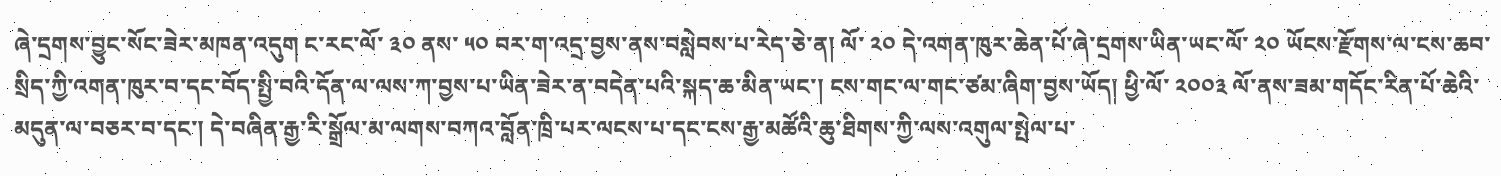ཞེ་དྲགས་བྱུང་སོང་ཟེར་མཁན་འདུག ང་རང་ལོ་ ༣༠ ནས་ ༥༠ བར་ག་འདྲ་བྱས་ནས་བསླེབས་པ་རེད་ཅེ་ན། ལོ་ ༢༠ དེ་འགན་ཁུར་ཆེན་པོ་ཞེ་དྲགས་ཡིན་ཡང་ལོ་ ༢༠ ཡོངས་རྫོགས་ལ་ངས་ཆབ་སྲིད་ཀྱི་འགན་ཁུར་བ་དང་བོད་སྤྱི་བའི་དོན་ལ་ལས་ཀ་བྱས་པ་ཡིན་ཟེར་ན་བདེན་པའི་སྐད་ཆ་མིན་ཡང་། ངས་གང་ལ་གང་ཙམ་ཞིག་བྱས་ཡོད། ཕྱི་ལོ་ ༢༠༠༣ ལོ་ནས་ཟམ་གདོང་རིན་པོ་ཆེའི་མདུན་ལ་བཅར་བ་དང་། དེ་བཞིན་རྒྱ་རི་སྒྲོལ་མ་ལགས་བཀའ་བློན་ཁྲི་པར་ལངས་པ་དང་ངས་རྒྱ་མཚོའི་ཆུ་ཐིགས་ཀྱི་ལས་འགུལ་སྤེལ་པ་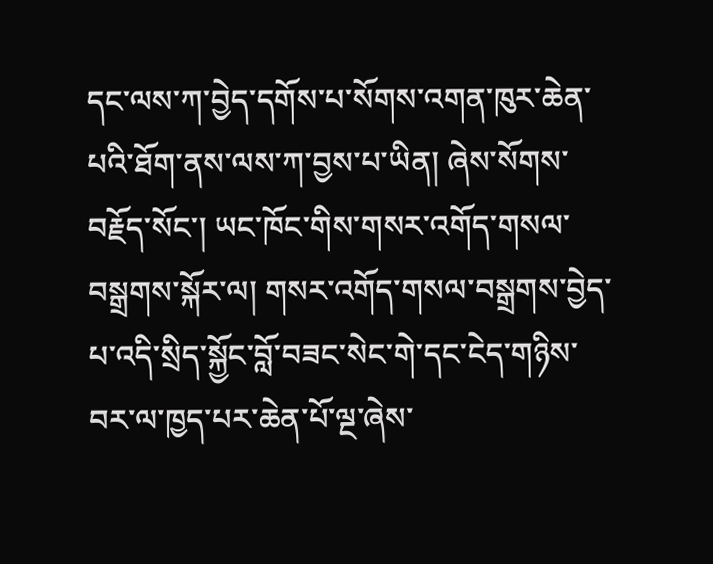དང་ལས་ཀ་བྱེད་དགོས་པ་སོགས་འགན་ཁུར་ཆེན་པའི་ཐོག་ནས་ལས་ཀ་བྱས་པ་ཡིན། ཞེས་སོགས་བརྗོད་སོང་། ཡང་ཁོང་གིས་གསར་འགོད་གསལ་བསྒྲགས་སྐོར་ལ། གསར་འགོད་གསལ་བསྒྲགས་བྱེད་པ་འདི་སྲིད་སྐྱོང་བློ་བཟང་སེང་གེ་དང་ངེད་གཉིས་བར་ལ་ཁྱད་པར་ཆེན་པོ་ལྔ་ཞེས་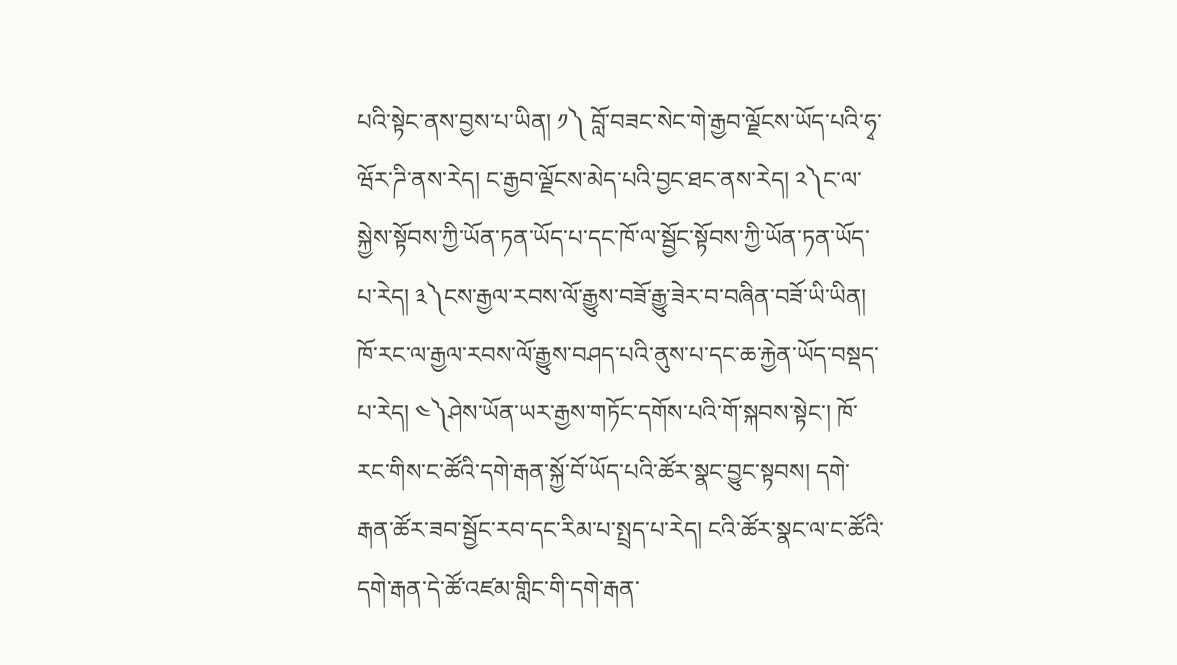པའི་སྟེང་ནས་བྱས་པ་ཡིན། ༡༽ བློ་བཟང་སེང་གེ་རྒྱབ་ལྗོངས་ཡོད་པའི་ཧྭ་ཝོར་ཌི་ནས་རེད། ང་རྒྱབ་ལྗོངས་མེད་པའི་བྱང་ཐང་ནས་རེད། ༢༽ང་ལ་སྐྱེས་སྟོབས་ཀྱི་ཡོན་ཏན་ཡོད་པ་དང་ཁོ་ལ་སྦྱོང་སྟོབས་ཀྱི་ཡོན་ཏན་ཡོད་པ་རེད། ༣༽ངས་རྒྱལ་རབས་ལོ་རྒྱུས་བཟོ་རྒྱུ་ཟེར་བ་བཞིན་བཟོ་ཡི་ཡིན། ཁོ་རང་ལ་རྒྱལ་རབས་ལོ་རྒྱུས་བཤད་པའི་ནུས་པ་དང་ཆ་རྐྱེན་ཡོད་བསྡད་པ་རེད། ༤༽ཤེས་ཡོན་ཡར་རྒྱས་གཏོང་དགོས་པའི་གོ་སྐབས་སྟེང་། ཁོ་རང་གིས་ང་ཚོའི་དགེ་རྒན་སྐྱོ་བོ་ཡོད་པའི་ཚོར་སྣང་བྱུང་སྟབས། དགེ་རྒན་ཚོར་ཟབ་སྦྱོང་རབ་དང་རིམ་པ་སྤྲད་པ་རེད། ངའི་ཚོར་སྣང་ལ་ང་ཚོའི་དགེ་རྒན་དེ་ཚོ་འཛམ་གླིང་གི་དགེ་རྒན་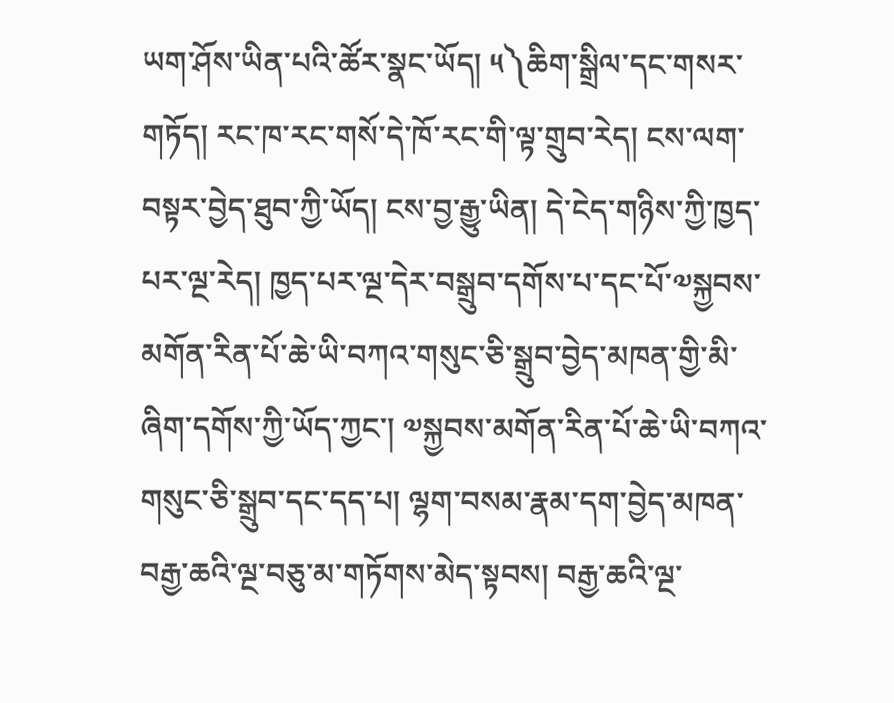ཡག་ཤོས་ཡིན་པའི་ཚོར་སྣང་ཡོད། ༥༽ཆིག་སྒྲིལ་དང་གསར་གཏོད། རང་ཁ་རང་གསོ་དེ་ཁོ་རང་གི་ལྟ་གྲུབ་རེད། ངས་ལག་བསྟར་བྱེད་ཐུབ་ཀྱི་ཡོད། ངས་བྱ་རྒྱུ་ཡིན། དེ་ངེད་གཉིས་ཀྱི་ཁྱད་པར་ལྔ་རེད། ཁྱད་པར་ལྔ་དེར་བསྒྲུབ་དགོས་པ་དང་པོ་༧སྐྱབས་མགོན་རིན་པོ་ཆེ་ཡི་བཀའ་གསུང་ཅི་སྒྲུབ་བྱེད་མཁན་གྱི་མི་ཞིག་དགོས་ཀྱི་ཡོད་ཀྱང་། ༧སྐྱབས་མགོན་རིན་པོ་ཆེ་ཡི་བཀའ་གསུང་ཅི་སྒྲུབ་དང་དད་པ། ལྷག་བསམ་རྣམ་དག་བྱེད་མཁན་བརྒྱ་ཆའི་ལྔ་བཅུ་མ་གཏོགས་མེད་སྟབས། བརྒྱ་ཆའི་ལྔ་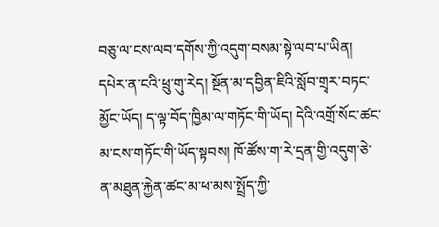བཅུ་ལ་ངས་ལབ་དགོས་ཀྱི་འདུག་བསམ་སྟེ་ལབ་པ་ཡིན། དཔེར་ན་ངའི་ཕྲུ་གུ་རེད། སྔོན་མ་དབྱིན་ཇིའི་སློབ་གྲྭར་བཏང་མྱོང་ཡོད། ད་ལྟ་བོད་ཁྱིམ་ལ་གཏོང་གི་ཡོད། དེའི་འགྲོ་སོང་ཚང་མ་ངས་གཏོང་གི་ཡོད་སྟབས། ཁོ་ཚོས་ག་རེ་དྲན་གྱི་འདུག་ཅེ་ན་མཐུན་རྐྱེན་ཚང་མ་ཕ་མས་སྤྲོད་ཀྱི་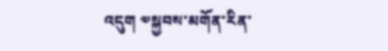འདུག ༧སྐྱབས་མགོན་རིན་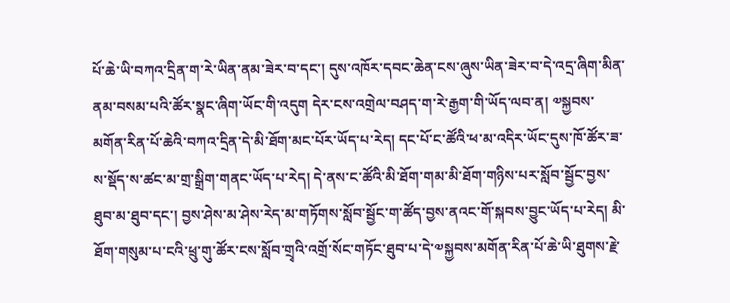པོ་ཆེ་ཡི་བཀའ་དྲིན་ག་རེ་ཡིན་ནམ་ཟེར་བ་དང་། དུས་འཁོར་དབང་ཆེན་ངས་ཞུས་ཡིན་ཟེར་བ་དེ་འདྲ་ཞིག་མིན་ནམ་བསམ་པའི་ཚོར་སྣང་ཞིག་ཡོང་གི་འདུག དེར་ངས་འགྲེལ་བཤད་ག་རེ་རྒྱག་གི་ཡོད་ལབ་ན། ༧སྐྱབས་མགོན་རིན་པོ་ཆེའི་བཀའ་དྲིན་དེ་མི་ཐོག་མང་པོར་ཡོད་པ་རེད། དང་པོ་ང་ཚོའི་ཕ་མ་འདིར་ཡོང་དུས་ཁོ་ཚོར་ཟ་ས་སྡོད་ས་ཚང་མ་གྲ་སྒྲིག་གནང་ཡོད་པ་རེད། དེ་ནས་ང་ཚོའི་མི་ཐོག་གམ་མི་ཐོག་གཉིས་པར་སློབ་སྦྱོང་བྱས་ཐུབ་མ་ཐུབ་དང་། བྱས་ཤེས་མ་ཤེས་རེད་མ་གཏོགས་སློབ་སྦྱོང་ག་ཚོད་བྱས་ནའང་གོ་སྐབས་བྱུང་ཡོད་པ་རེད། མི་ཐོག་གསུམ་པ་ངའི་ཕྲུ་གུ་ཚོར་ངས་སློབ་གྲྭའི་འགྲོ་སོང་གཏོང་ཐུབ་པ་དེ་༧སྐྱབས་མགོན་རིན་པོ་ཆེ་ཡི་ཐུགས་རྗེ་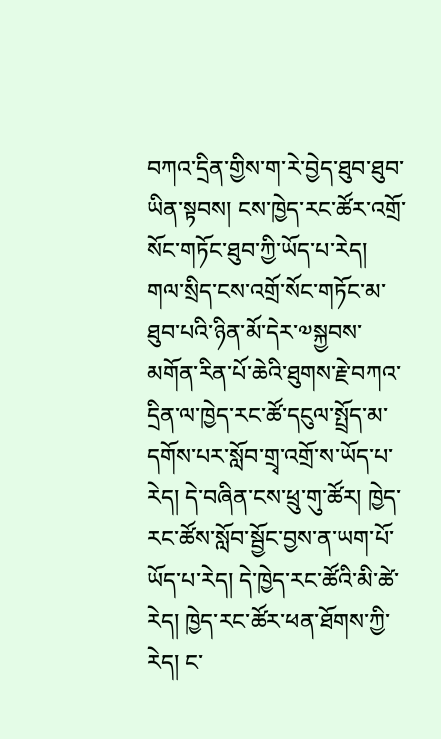བཀའ་དྲིན་གྱིས་ག་རེ་བྱེད་ཐུབ་ཐུབ་ཡིན་སྟབས། ངས་ཁྱེད་རང་ཚོར་འགྲོ་སོང་གཏོང་ཐུབ་ཀྱི་ཡོད་པ་རེད། གལ་སྲིད་ངས་འགྲོ་སོང་གཏོང་མ་ཐུབ་པའི་ཉིན་མོ་དེར་༧སྐྱབས་མགོན་རིན་པོ་ཆེའི་ཐུགས་རྗེ་བཀའ་དྲིན་ལ་ཁྱེད་རང་ཚོ་དངུལ་སྤྲོད་མ་དགོས་པར་སློབ་གྲྭ་འགྲོ་ས་ཡོད་པ་རེད། དེ་བཞིན་ངས་ཕྲུ་གུ་ཚོར། ཁྱེད་རང་ཚོས་སློབ་སྦྱོང་བྱས་ན་ཡག་པོ་ཡོད་པ་རེད། དེ་ཁྱེད་རང་ཚོའི་མི་ཚེ་རེད། ཁྱེད་རང་ཚོར་ཕན་ཐོགས་ཀྱི་རེད། ང་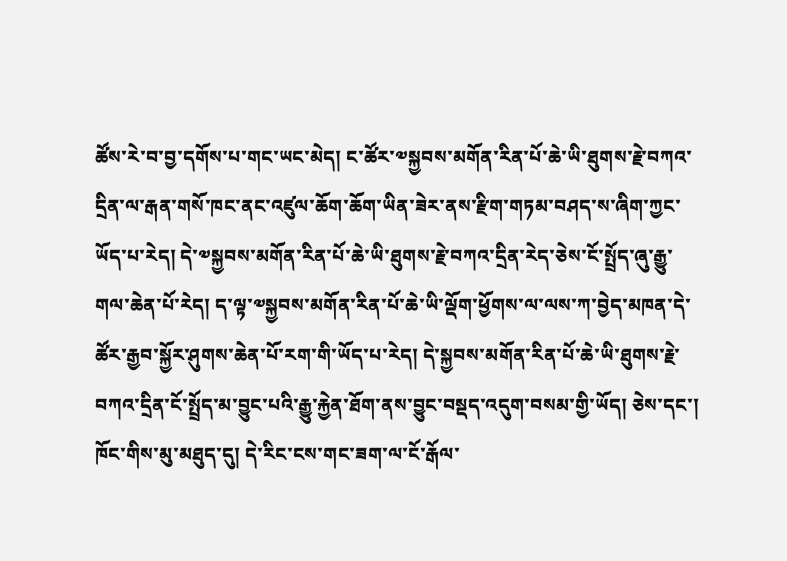ཚོས་རེ་བ་བྱ་དགོས་པ་གང་ཡང་མེད། ང་ཚོར་༧སྐྱབས་མགོན་རིན་པོ་ཆེ་ཡི་ཐུགས་རྗེ་བཀའ་དྲིན་ལ་རྒན་གསོ་ཁང་ནང་འཛུལ་ཆོག་ཆོག་ཡིན་ཟེར་ནས་རྫིག་གཏམ་བཤད་ས་ཞིག་ཀྱང་ཡོད་པ་རེད། དེ་༧སྐྱབས་མགོན་རིན་པོ་ཆེ་ཡི་ཐུགས་རྗེ་བཀའ་དྲིན་རེད་ཅེས་ངོ་སྤྲོད་ཞུ་རྒྱུ་གལ་ཆེན་པོ་རེད། ད་ལྟ་༧སྐྱབས་མགོན་རིན་པོ་ཆེ་ཡི་ལྡོག་ཕྱོགས་ལ་ལས་ཀ་བྱེད་མཁན་དེ་ཚོར་རྒྱབ་སྐྱོར་ཤུགས་ཆེན་པོ་རག་གི་ཡོད་པ་རེད། དེ་སྐྱབས་མགོན་རིན་པོ་ཆེ་ཡི་ཐུགས་རྗེ་བཀའ་དྲིན་ངོ་སྤྲོད་མ་བྱུང་པའི་རྒྱུ་རྐྱེན་ཐོག་ནས་བྱུང་བསྡད་འདུག་བསམ་གྱི་ཡོད། ཅེས་དང་། ཁོང་གིས་མུ་མཐུད་དུ། དེ་རིང་ངས་གང་ཟག་ལ་ངོ་རྒོལ་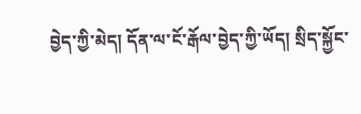བྱེད་ཀྱི་མེད། དོན་ལ་ངོ་རྒོལ་བྱེད་ཀྱི་ཡོད། སྲིད་སྐྱོང་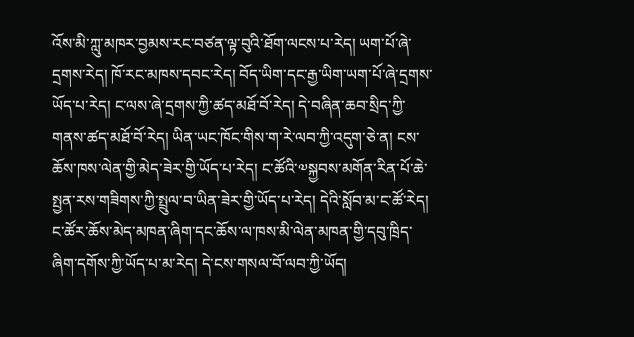འོས་མི་ཀླུ་མཁར་བྱམས་རང་བཙན་ལྟ་བུའི་ཐོག་ལངས་པ་རེད། ཡག་པོ་ཞེ་དྲགས་རེད། ཁོ་རང་མཁས་དབང་རེད། བོད་ཡིག་དང་རྒྱ་ཡིག་ཡག་པོ་ཞེ་དྲགས་ཡོད་པ་རེད། ང་ལས་ཞེ་དྲགས་ཀྱི་ཚད་མཐོ་བོ་རེད། དེ་བཞིན་ཆབ་སྲིད་ཀྱི་གནས་ཚད་མཐོ་བོ་རེད། ཡིན་ཡང་ཁོང་གིས་ག་རེ་ལབ་ཀྱི་འདུག་ཅེ་ན། ངས་ཆོས་ཁས་ལེན་གྱི་མེད་ཟེར་གྱི་ཡོད་པ་རེད། ང་ཚོའི་༧སྐྱབས་མགོན་རིན་པོ་ཆེ་སྤྱན་རས་གཟིགས་ཀྱི་སྤྲུལ་བ་ཡིན་ཟེར་གྱི་ཡོད་པ་རེད། དེའི་སློབ་མ་ང་ཚོ་རེད། ང་ཚོར་ཆོས་མེད་མཁན་ཞིག་དང་ཆོས་ལ་ཁས་མི་ལེན་མཁན་གྱི་དབུ་ཁྲིད་ཞིག་དགོས་ཀྱི་ཡོད་པ་མ་རེད། དེ་ངས་གསལ་བོ་ལབ་ཀྱི་ཡོད།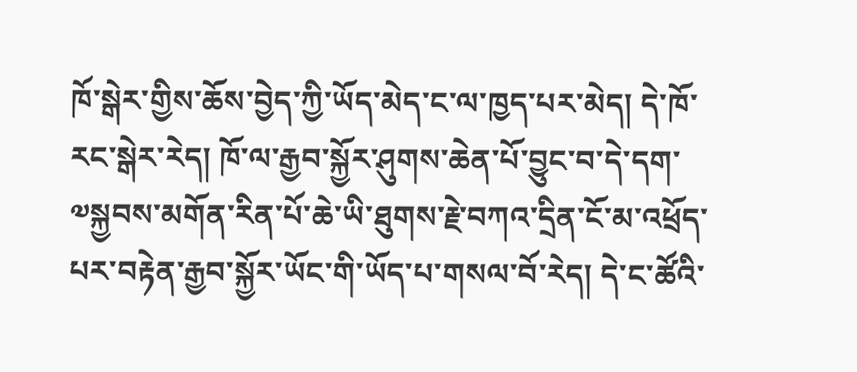ཁོ་སྒེར་གྱིས་ཆོས་བྱེད་ཀྱི་ཡོད་མེད་ང་ལ་ཁྱད་པར་མེད། དེ་ཁོ་རང་སྒེར་རེད། ཁོ་ལ་རྒྱབ་སྐྱོར་ཤུགས་ཆེན་པོ་བྱུང་བ་དེ་དག་ ༧སྐྱབས་མགོན་རིན་པོ་ཆེ་ཡི་ཐུགས་རྗེ་བཀའ་དྲིན་ངོ་མ་འཕྲོད་པར་བརྟེན་རྒྱབ་སྐྱོར་ཡོང་གི་ཡོད་པ་གསལ་བོ་རེད། དེ་ང་ཚོའི་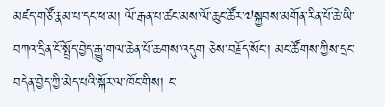མཛད་གཙོ་རྣམ་པ་དང་ཕ་མ། ལོ་རྒན་པ་ཚང་མས་ལོ་ཆུང་ཚོར་༧སྐྱབས་མགོན་རིན་པོ་ཆེ་ཡི་བཀའ་དྲིན་ངོ་སྤྲོད་བྱེད་རྒྱུ་གལ་ཆེན་པོ་ཆགས་འདུག ཅེས་བརྗོད་སོང་། མང་ཚོགས་ཀྱིས་དྲང་བདེན་བྱེད་ཀྱི་མེད་པའི་སྐོར་ལ་ཁོང་གིས། ང་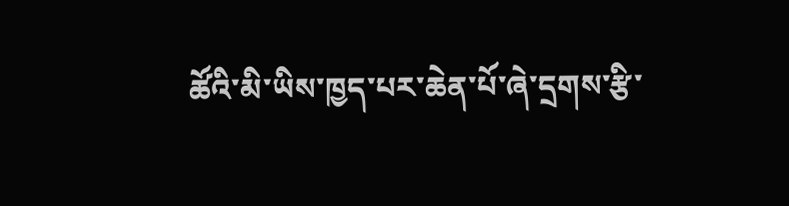ཚོའི་མི་ཡིས་ཁྱད་པར་ཆེན་པོ་ཞེ་དྲགས་རྩི་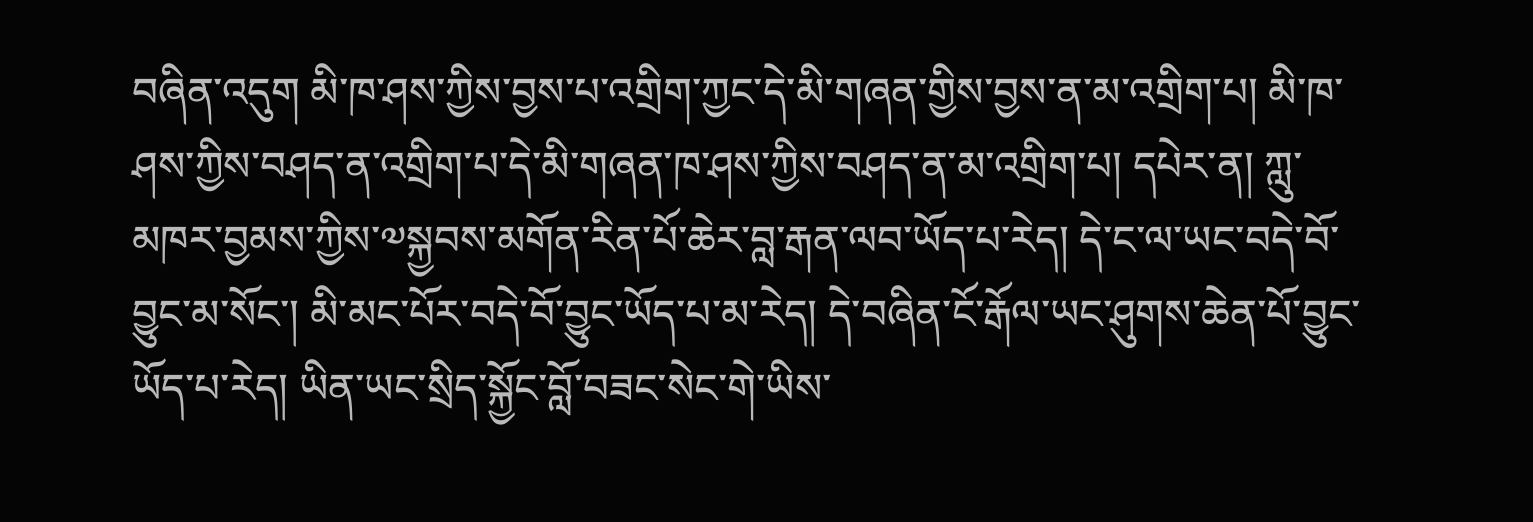བཞིན་འདུག མི་ཁ་ཤས་ཀྱིས་བྱས་པ་འགྲིག་ཀྱང་དེ་མི་གཞན་གྱིས་བྱས་ན་མ་འགྲིག་པ། མི་ཁ་ཤས་ཀྱིས་བཤད་ན་འགྲིག་པ་དེ་མི་གཞན་ཁ་ཤས་ཀྱིས་བཤད་ན་མ་འགྲིག་པ། དཔེར་ན། ཀླུ་མཁར་བྱམས་ཀྱིས་༧སྐྱབས་མགོན་རིན་པོ་ཆེར་བླ་རྒན་ལབ་ཡོད་པ་རེད། དེ་ང་ལ་ཡང་བདེ་བོ་བྱུང་མ་སོང་། མི་མང་པོར་བདེ་བོ་བྱུང་ཡོད་པ་མ་རེད། དེ་བཞིན་ངོ་རྒོལ་ཡང་ཤུགས་ཆེན་པོ་བྱུང་ཡོད་པ་རེད། ཡིན་ཡང་སྲིད་སྐྱོང་བློ་བཟང་སེང་གེ་ཡིས་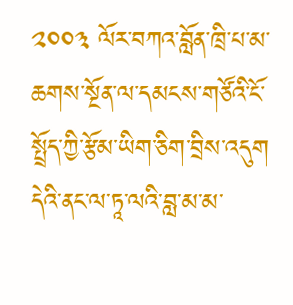༢༠༠༣ ལོར་བཀའ་བློན་ཁྲི་པ་མ་ཆགས་སྔོན་ལ་དམངས་གཙོའི་ངོ་སྤྲོད་ཀྱི་རྩོམ་ཡིག་ཅིག་བྲིས་འདུག དེའི་ནང་ལ་ཏཱ་ལའི་བླ་མ་མ་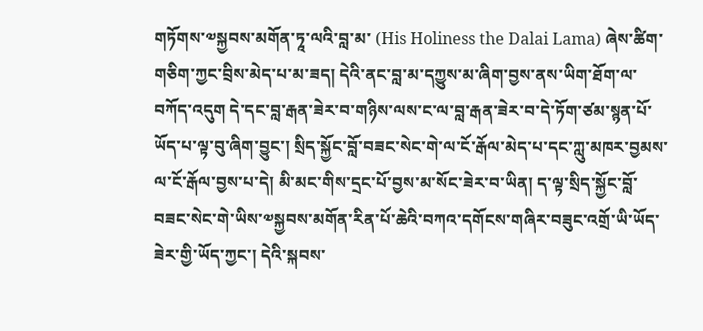གཏོགས་༧སྐྱབས་མགོན་ཏཱ་ལའི་བླ་མ་ (His Holiness the Dalai Lama) ཞེས་ཚིག་གཅིག་ཀྱང་བྲིས་མེད་པ་མ་ཟད། དེའི་ནང་བླ་མ་དཀྱུས་མ་ཞིག་བྱས་ནས་ཡིག་ཐོག་ལ་བཀོད་འདུག དེ་དང་བླ་རྒན་ཟེར་བ་གཉིས་ལས་ང་ལ་བླ་རྒན་ཟེར་བ་དེ་ཏོག་ཙམ་སྙན་པོ་ཡོད་པ་ལྟ་བུ་ཞིག་བྱུང་། སྲིད་སྐྱོང་བློ་བཟང་སེང་གེ་ལ་ངོ་རྒོལ་མེད་པ་དང་ཀླུ་མཁར་བྱམས་ལ་ངོ་རྒོལ་བྱས་པ་དེ། མི་མང་གིས་དྲང་པོ་བྱས་མ་སོང་ཟེར་བ་ཡིན། ད་ལྟ་སྲིད་སྐྱོང་བློ་བཟང་སེང་གེ་ཡིས་༧སྐྱབས་མགོན་རིན་པོ་ཆེའི་བཀའ་དགོངས་གཞིར་བཟུང་འགྲོ་ཡི་ཡོད་ཟེར་གྱི་ཡོད་ཀྱང་། དེའི་སྐབས་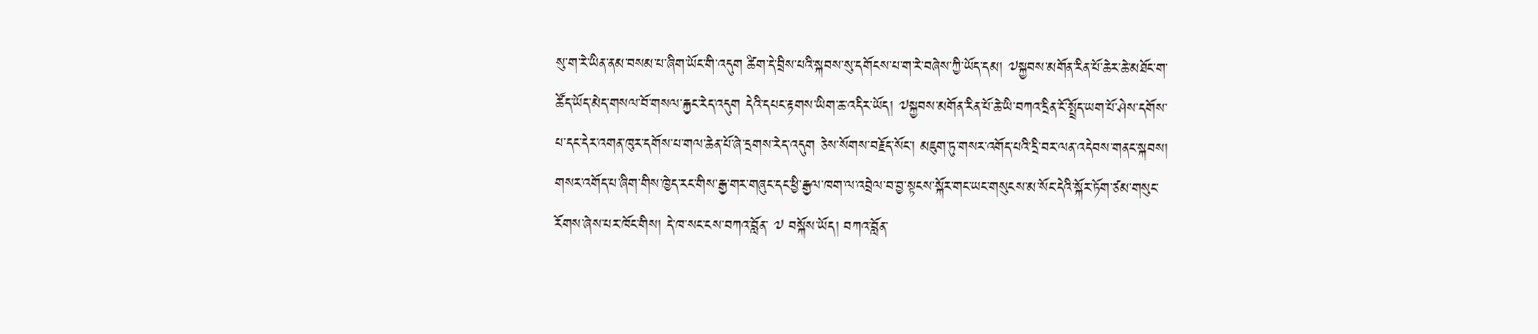སུ་ག་རེ་ཡིན་ནམ་བསམ་པ་ཞིག་ཡོང་གི་འདུག ཚིག་དེ་བྲིས་པའི་སྐབས་སུ་དགོངས་པ་ག་རེ་བཞེས་ཀྱི་ཡོད་དམ། ༧སྐྱབས་མགོན་རིན་པོ་ཆེར་ཆེ་མཐོང་ག་ཚོད་ཡོད་མེད་གསལ་བོ་གསལ་རྐྱང་རེད་འདུག དེའི་དཔང་རྟགས་ཡིག་ཆ་འདིར་ཡོད། ༧སྐྱབས་མགོན་རིན་པོ་ཆེ་ཡི་བཀའ་དྲིན་ངོ་སྤྲོད་ཡག་པོ་ཤེས་དགོས་པ་དང་དེར་འགན་ཁུར་དགོས་པ་གལ་ཆེན་པོ་ཞེ་དྲགས་རེད་འདུག ཅེས་སོགས་བརྗོད་སོང་། མཇུག་ཏུ་གསར་འགོད་པའི་དྲི་བར་ལན་འདེབས་གནང་སྐབས། གསར་འགོད་པ་ཞིག་གིས་ཁྱེད་རང་གིས་རྒྱ་གར་གཞུང་དང་ཕྱི་རྒྱལ་ཁག་ལ་འབྲེལ་བ་བྱ་སྟངས་སྐོར་གང་ཡང་གསུངས་མ་སོང་དེའི་སྐོར་ཏོག་ཙམ་གསུང་རོགས་ཞེས་པར་ཁོང་གིས། དེ་ཁ་སང་ངས་བཀའ་བློན་ ༧ བསྐོས་ཡོད། བཀའ་བློན་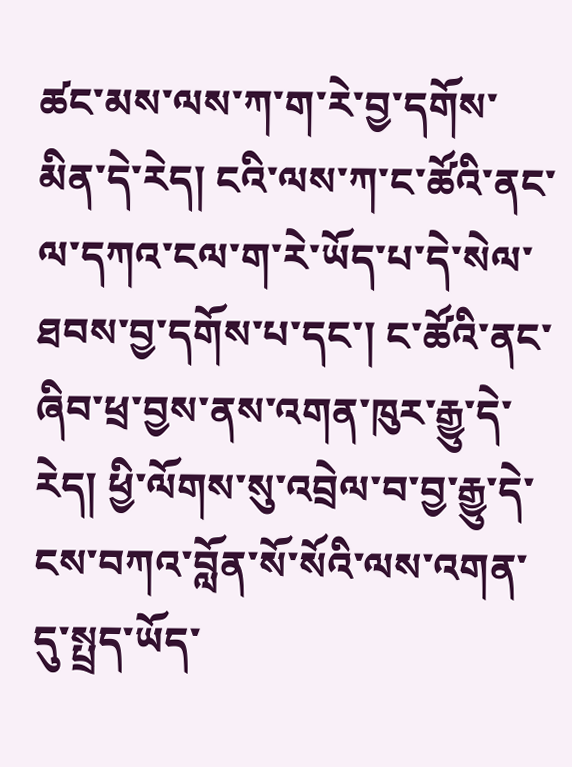ཚང་མས་ལས་ཀ་ག་རེ་བྱ་དགོས་མིན་དེ་རེད། ངའི་ལས་ཀ་ང་ཚོའི་ནང་ལ་དཀའ་ངལ་ག་རེ་ཡོད་པ་དེ་སེལ་ཐབས་བྱ་དགོས་པ་དང་། ང་ཚོའི་ནང་ཞིབ་ཕྲ་བྱས་ནས་འགན་ཁུར་རྒྱུ་དེ་རེད། ཕྱི་ལོགས་སུ་འབྲེལ་བ་བྱ་རྒྱུ་དེ་ངས་བཀའ་བློན་སོ་སོའི་ལས་འགན་དུ་སྤྲད་ཡོད་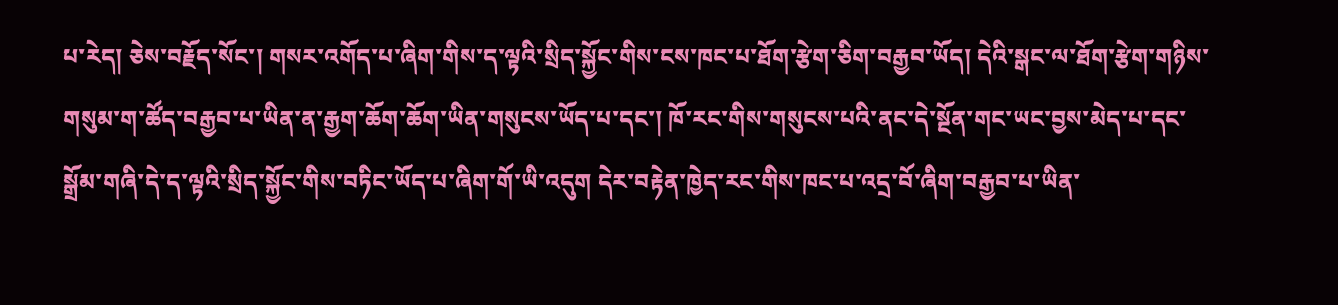པ་རེད། ཅེས་བརྗོད་སོང་། གསར་འགོད་པ་ཞིག་གིས་ད་ལྟའི་སྲིད་སྐྱོང་གིས་ངས་ཁང་པ་ཐོག་རྩེག་ཅིག་བརྒྱབ་ཡོད། དེའི་སྒང་ལ་ཐོག་རྩེག་གཉིས་གསུམ་ག་ཚོད་བརྒྱབ་པ་ཡིན་ན་རྒྱག་ཆོག་ཆོག་ཡིན་གསུངས་ཡོད་པ་དང་། ཁོ་རང་གིས་གསུངས་པའི་ནང་དེ་སྔོན་གང་ཡང་བྱས་མེད་པ་དང་སྒྲོམ་གཞི་དེ་ད་ལྟའི་སྲིད་སྐྱོང་གིས་བཏིང་ཡོད་པ་ཞིག་གོ་ཡི་འདུག དེར་བརྟེན་ཁྱེད་རང་གིས་ཁང་པ་འདྲ་བོ་ཞིག་བརྒྱབ་པ་ཡིན་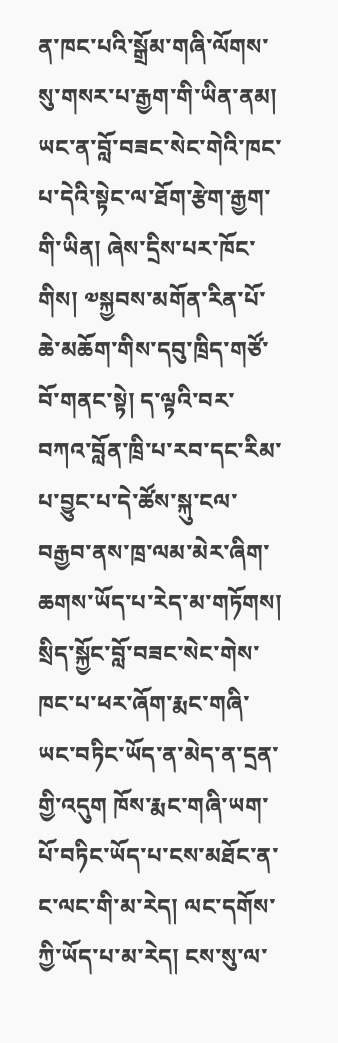ན་ཁང་པའི་སྒྲོམ་གཞི་ལོགས་སུ་གསར་པ་རྒྱག་གི་ཡིན་ནམ། ཡང་ན་བློ་བཟང་སེང་གེའི་ཁང་པ་དེའི་སྟེང་ལ་ཐོག་རྩེག་རྒྱག་གི་ཡིན། ཞེས་དྲིས་པར་ཁོང་གིས། ༧སྐྱབས་མགོན་རིན་པོ་ཆེ་མཆོག་གིས་དབུ་ཁྲིད་གཙོ་བོ་གནང་སྟེ། ད་ལྟའི་བར་བཀའ་བློན་ཁྲི་པ་རབ་དང་རིམ་པ་བྱུང་པ་དེ་ཚོས་སྐུ་ངལ་བརྒྱབ་ནས་ཁྲ་ལམ་མེར་ཞིག་ཆགས་ཡོད་པ་རེད་མ་གཏོགས། སྲིད་སྐྱོང་བློ་བཟང་སེང་གེས་ཁང་པ་ཕར་ཞོག་རྨང་གཞི་ཡང་བཏིང་ཡོད་ན་མེད་ན་དྲན་གྱི་འདུག ཁོས་རྨང་གཞི་ཡག་པོ་བཏིང་ཡོད་པ་ངས་མཐོང་ན་ང་ལང་གི་མ་རེད། ལང་དགོས་ཀྱི་ཡོད་པ་མ་རེད། ངས་སུ་ལ་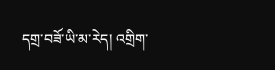དགྲ་བཟོ་ཡི་མ་རེད། འགྲིག་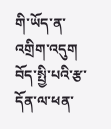གི་ཡོད་ན་འགྲིག་འདུག བོད་སྤྱི་པའི་རྩ་དོན་ལ་ཕན་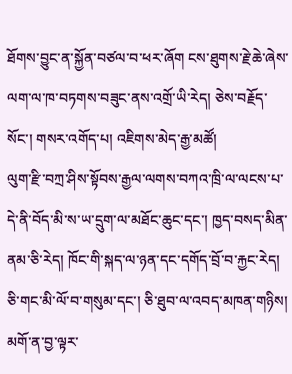ཐོགས་བྱུང་ན་སྐྱོན་བཙལ་བ་ཕར་ཞོག ངས་ཐུགས་རྗེ་ཆེ་ཞེས་ལག་ལ་ཁ་བཏགས་བཟུང་ནས་འགྲོ་ཡི་རེད། ཅེས་བརྗོད་སོང་། གསར་འགོད་པ། འཇིགས་མེད་རྒྱ་མཚོ།
ལུག་རྫི་བཀྲ་ཤིས་སྟོབས་རྒྱལ་ལགས་བཀའ་ཁྲི་ལ་ལངས་པ་དེ་ནི་བོད་མི་ས་ཡ་དྲུག་ལ་མཐོང་ཆུང་དང་། ཁྱད་བསད་མིན་ནམ་ཅི་རེད། ཁོང་གི་སྐད་ལ་ཉན་དང་དགོད་བྲོ་བ་རྐྱང་རེད།
ཅི་གང་མི་ལོ་བ་གསུམ་དང་། ཅི་ཐུབ་ལ་འབད་མཁན་གཉིས། མགོ་ན་བྱ་ལྟར་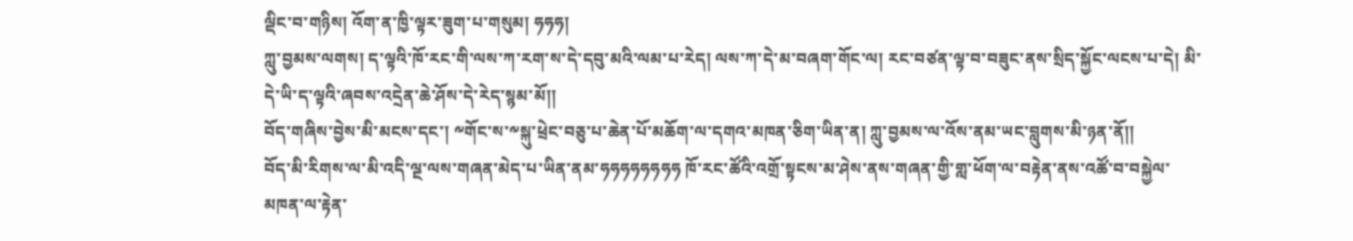ལྡིང་བ་གཉིས། འོག་ན་ཁྱི་ལྟར་ཟུག་པ་གསུམ། ཧཧཧ།
ཀླུ་བྱམས་ལགས། ད་ལྟའི་ཁོ་རང་གི་ལས་ཀ་རག་ས་དེ་དབུ་མའི་ལམ་པ་རེད། ལས་ཀ་དེ་མ་བཞག་གོང་ལ། རང་བཙན་ལྟ་བ་བཟུང་ནས་སྲིད་སྐྱོང་ལངས་པ་དེ། མི་དེ་ཡི་ད་ལྟའི་ཞབས་འདྲེན་ཆེ་ཤོས་དེ་རེད་སྙམ་མོ།།
བོད་གཞིས་བྱེས་མི་མངས་དང་། ༸གོང་ས་༸སྐུ་ཕྲེང་བཅུ་པ་ཆེན་པོ་མཆོག་ལ་དགའ་མཁན་ཅིག་ཡིན་ན། ཀླུ་བྱམས་ལ་འོས་ནམ་ཡང་བླུགས་མི་ཉན་ནོ།།
བོད་མི་རིགས་ལ་མི་འདི་ལྔ་ལས་གཞན་མེད་པ་ཡིན་ནམ་ཧཧཧཧཧཧཧཧ ཁོ་རང་ཚོའི་འགྲོ་སྟངས་མ་ཤེས་ནས་གཞན་གྱི་གླ་ཕོག་ལ་བརྟེན་ནས་འཚོ་བ་བསྐྱེལ་མཁན་ལ་རྟེན་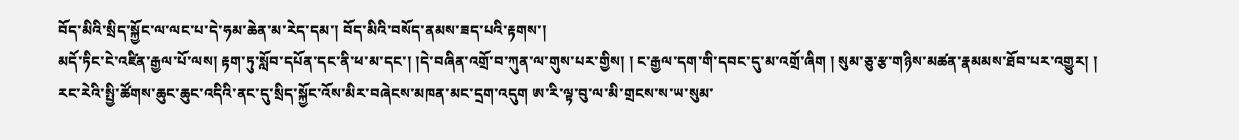བོད་མིའི་སྲིད་སྐྱོང་ལ་ལང་པ་དེ་ཧམ་ཆེན་མ་རེད་དམ་། བོད་མིའི་བསོད་ནམས་ཟད་པའི་རྟགས་།
མདོ་ཏིང་ངེ་འཛིན་རྒྱལ་པོ་ལས། རྟག་ཏུ་སློབ་དཔོན་དང་ནི་ཕ་མ་དང་། །དེ་བཞིན་འགྲོ་བ་ཀུན་ལ་གུས་པར་གྱིས། ། ང་རྒྱལ་དག་གི་དབང་དུ་མ་འགྲོ་ཞིག ། སུམ་ཅུ་རྩ་གཉིས་མཚན་རྣམམས་ཐོབ་པར་འགྱུར། །
རང་རེའི་སྤྱི་ཚོགས་ཆུང་ཆུང་འདིའི་ནང་དུ་སྲིད་སྐྱོང་འོས་མིར་བཞེངས་མཁན་མང་དྲག་འདུག ཨ་རི་ལྟ་བུ་ལ་མི་གྲངས་ས་ཡ་སུམ་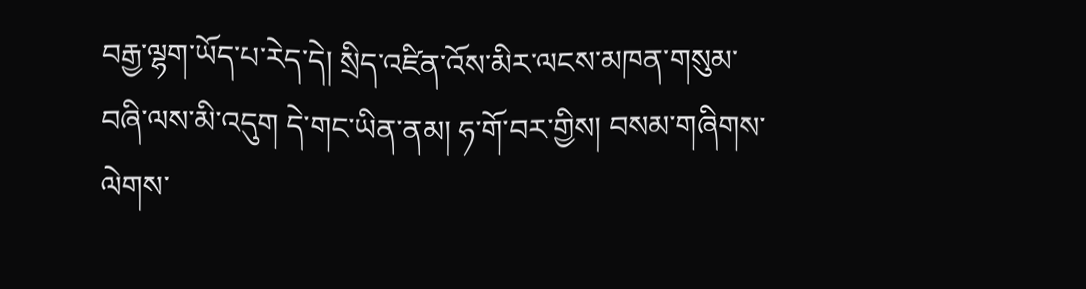བརྒྱ་ལྷག་ཡོད་པ་རེད་དེ། སྲིད་འཛིན་འོས་མིར་ལངས་མཁན་གསུམ་བཞི་ལས་མི་འདུག དེ་གང་ཡིན་ནམ། ཧ་གོ་བར་གྱིས། བསམ་གཞིགས་ལེགས་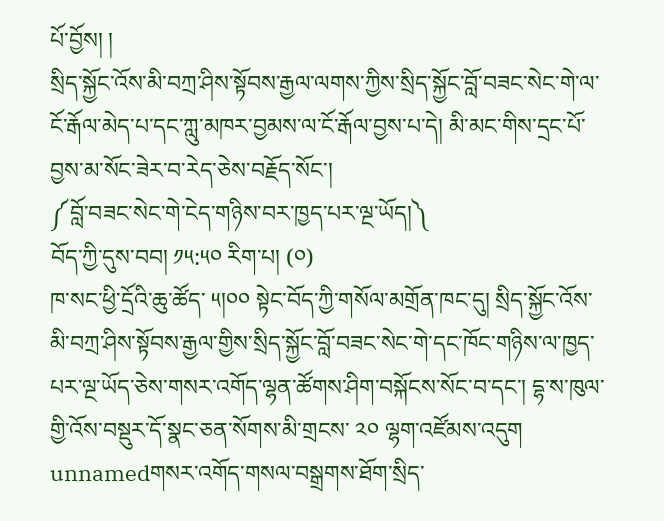པོ་བྱོས། །
སྲིད་སྐྱོང་འོས་མི་བཀྲ་ཤིས་སྟོབས་རྒྱལ་ལགས་ཀྱིས་སྲིད་སྐྱོང་བློ་བཟང་སེང་གེ་ལ་ངོ་རྒོལ་མེད་པ་དང་ཀླུ་མཁར་བྱམས་ལ་ངོ་རྒོལ་བྱས་པ་དེ། མི་མང་གིས་དྲང་པོ་བྱས་མ་སོང་ཟེར་བ་རེད་ཅེས་བརྗོད་སོང་།
༼བློ་བཟང་སེང་གེ་ངེད་གཉིས་བར་ཁྱད་པར་ལྔ་ཡོད།༽
བོད་ཀྱི་དུས་བབ། ༡༥:༥༠ རིག་པ། (༠)
ཁ་སང་ཕྱི་དྲོའི་ཆུ་ཚོད་ ༥།༠༠ སྟེང་བོད་ཀྱི་གསོལ་མགྲོན་ཁང་དུ། སྲིད་སྐྱོང་འོས་མི་བཀྲ་ཤིས་སྟོབས་རྒྱལ་གྱིས་སྲིད་སྐྱོང་བློ་བཟང་སེང་གེ་དང་ཁོང་གཉིས་ལ་ཁྱད་པར་ལྔ་ཡོད་ཅེས་གསར་འགོད་ལྷན་ཚོགས་ཤིག་བསྐོངས་སོང་བ་དང་། དྷ་ས་ཁུལ་གྱི་འོས་བསྡུར་དོ་སྣང་ཅན་སོགས་མི་གྲངས་ ༢༠ ལྷག་འཛོམས་འདུག
unnamedགསར་འགོད་གསལ་བསྒྲགས་ཐོག་སྲིད་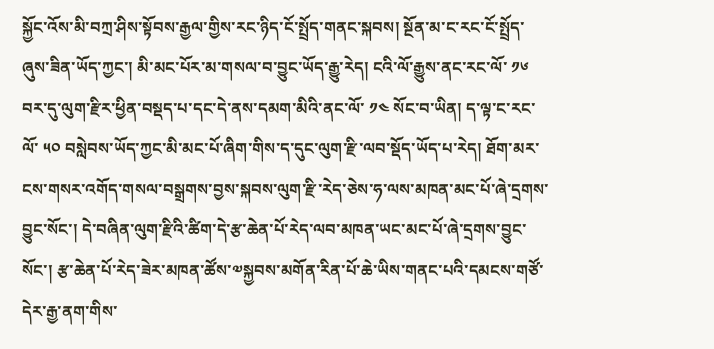སྐྱོང་འོས་མི་བཀྲ་ཤིས་སྟོབས་རྒྱལ་གྱིས་རང་ཉིད་ངོ་སྤྲོད་གནང་སྐབས། སྔོན་མ་ང་རང་ངོ་སྤྲོད་ཞུས་ཟིན་ཡོད་ཀྱང་། མི་མང་པོར་མ་གསལ་བ་བྱུང་ཡོད་རྒྱུ་རེད། ངའི་ལོ་རྒྱུས་ནང་རང་ལོ་ ༡༦ བར་དུ་ལུག་རྫིར་ཕྱིན་བསྡད་པ་དང་དེ་ནས་དམག་མིའི་ནང་ལོ་ ༡༤ སོང་བ་ཡིན། ད་ལྟ་ང་རང་ལོ་ ༥༠ བསླེབས་ཡོད་ཀྱང་མི་མང་པོ་ཞིག་གིས་ད་དུང་ལུག་རྫི་ལབ་སྡོད་ཡོད་པ་རེད། ཐོག་མར་ངས་གསར་འགོད་གསལ་བསྒྲགས་བྱས་སྐབས་ལུག་རྫི་རེད་ཅེས་ཧ་ལས་མཁན་མང་པོ་ཞེ་དྲགས་བྱུང་སོང་། དེ་བཞིན་ལུག་རྫིའི་ཚིག་དེ་རྩ་ཆེན་པོ་རེད་ལབ་མཁན་ཡང་མང་པོ་ཞེ་དྲགས་བྱུང་སོང་། རྩ་ཆེན་པོ་རེད་ཟེར་མཁན་ཚོས་༧སྐྱབས་མགོན་རིན་པོ་ཆེ་ཡིས་གནང་པའི་དམངས་གཙོ་དེར་རྒྱ་ནག་གིས་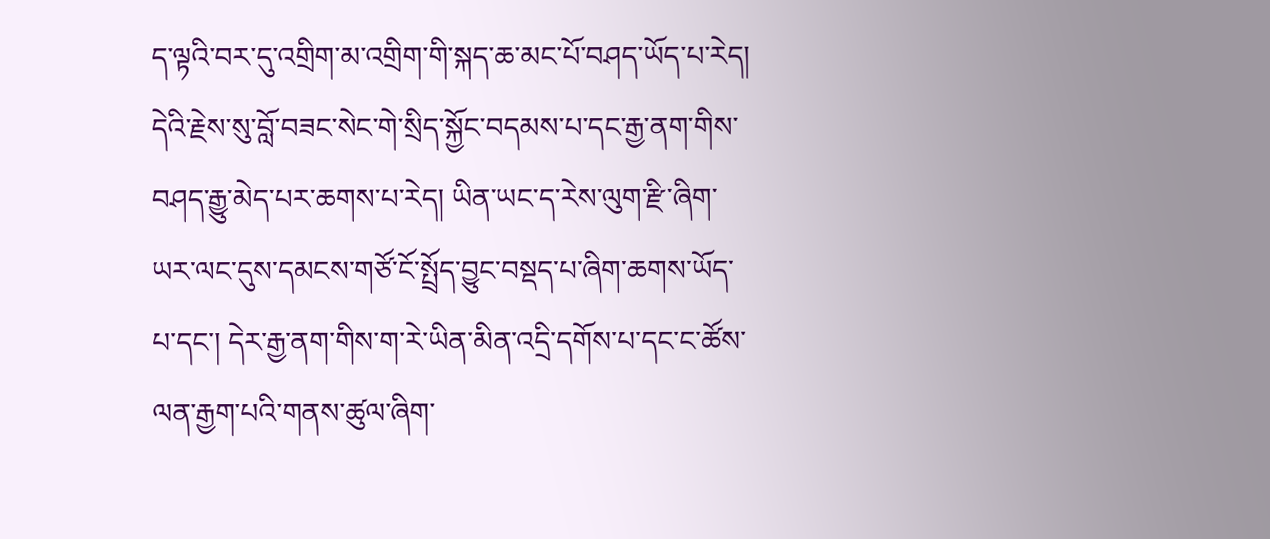ད་ལྟའི་བར་དུ་འགྲིག་མ་འགྲིག་གི་སྐད་ཆ་མང་པོ་བཤད་ཡོད་པ་རེད། དེའི་རྗེས་སུ་བློ་བཟང་སེང་གེ་སྲིད་སྐྱོང་བདམས་པ་དང་རྒྱ་ནག་གིས་བཤད་རྒྱུ་མེད་པར་ཆགས་པ་རེད། ཡིན་ཡང་ད་རེས་ལུག་རྫི་ཞིག་ཡར་ལང་དུས་དམངས་གཙོ་ངོ་སྤྲོད་བྱུང་བསྡད་པ་ཞིག་ཆགས་ཡོད་པ་དང་། དེར་རྒྱ་ནག་གིས་ག་རེ་ཡིན་མིན་འདྲི་དགོས་པ་དང་ང་ཚོས་ལན་རྒྱག་པའི་གནས་ཚུལ་ཞིག་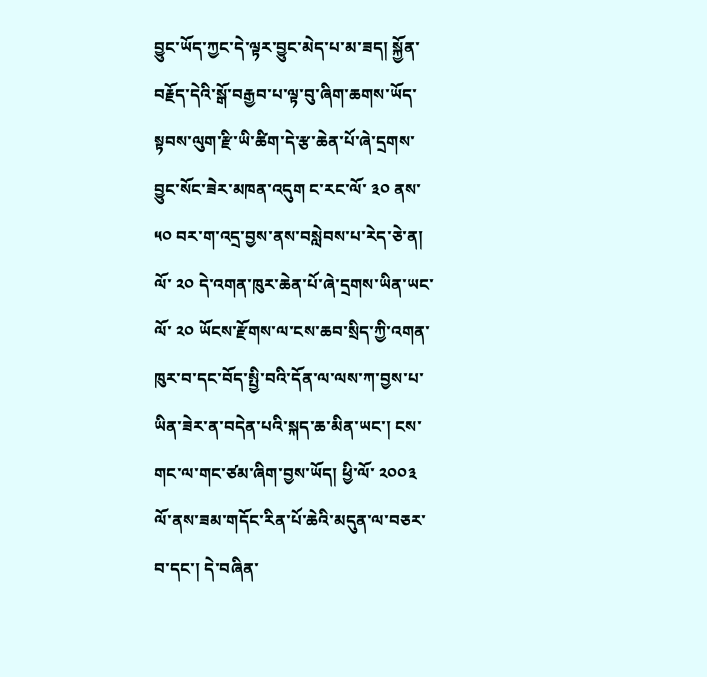བྱུང་ཡོད་ཀྱང་དེ་ལྟར་བྱུང་མེད་པ་མ་ཟད། སྐྱོན་བརྗོད་དེའི་སྒོ་བརྒྱབ་པ་ལྟ་བུ་ཞིག་ཆགས་ཡོད་སྟབས་ལུག་རྫི་ཡི་ཚིག་དེ་རྩ་ཆེན་པོ་ཞེ་དྲགས་བྱུང་སོང་ཟེར་མཁན་འདུག ང་རང་ལོ་ ༣༠ ནས་ ༥༠ བར་ག་འདྲ་བྱས་ནས་བསླེབས་པ་རེད་ཅེ་ན། ལོ་ ༢༠ དེ་འགན་ཁུར་ཆེན་པོ་ཞེ་དྲགས་ཡིན་ཡང་ལོ་ ༢༠ ཡོངས་རྫོགས་ལ་ངས་ཆབ་སྲིད་ཀྱི་འགན་ཁུར་བ་དང་བོད་སྤྱི་བའི་དོན་ལ་ལས་ཀ་བྱས་པ་ཡིན་ཟེར་ན་བདེན་པའི་སྐད་ཆ་མིན་ཡང་། ངས་གང་ལ་གང་ཙམ་ཞིག་བྱས་ཡོད། ཕྱི་ལོ་ ༢༠༠༣ ལོ་ནས་ཟམ་གདོང་རིན་པོ་ཆེའི་མདུན་ལ་བཅར་བ་དང་། དེ་བཞིན་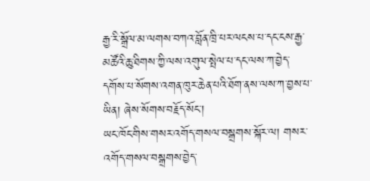རྒྱ་རི་སྒྲོལ་མ་ལགས་བཀའ་བློན་ཁྲི་པར་ལངས་པ་དང་ངས་རྒྱ་མཚོའི་ཆུ་ཐིགས་ཀྱི་ལས་འགུལ་སྤེལ་པ་དང་ལས་ཀ་བྱེད་དགོས་པ་སོགས་འགན་ཁུར་ཆེན་པའི་ཐོག་ནས་ལས་ཀ་བྱས་པ་ཡིན། ཞེས་སོགས་བརྗོད་སོང་།
ཡང་ཁོང་གིས་གསར་འགོད་གསལ་བསྒྲགས་སྐོར་ལ། གསར་འགོད་གསལ་བསྒྲགས་བྱེད་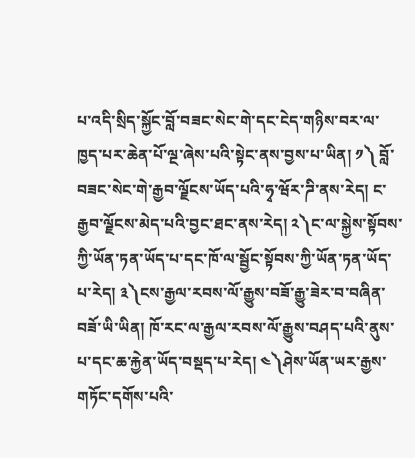པ་འདི་སྲིད་སྐྱོང་བློ་བཟང་སེང་གེ་དང་ངེད་གཉིས་བར་ལ་ཁྱད་པར་ཆེན་པོ་ལྔ་ཞེས་པའི་སྟེང་ནས་བྱས་པ་ཡིན། ༡༽ བློ་བཟང་སེང་གེ་རྒྱབ་ལྗོངས་ཡོད་པའི་ཧྭ་ཝོར་ཌི་ནས་རེད། ང་རྒྱབ་ལྗོངས་མེད་པའི་བྱང་ཐང་ནས་རེད། ༢༽ང་ལ་སྐྱེས་སྟོབས་ཀྱི་ཡོན་ཏན་ཡོད་པ་དང་ཁོ་ལ་སྦྱོང་སྟོབས་ཀྱི་ཡོན་ཏན་ཡོད་པ་རེད། ༣༽ངས་རྒྱལ་རབས་ལོ་རྒྱུས་བཟོ་རྒྱུ་ཟེར་བ་བཞིན་བཟོ་ཡི་ཡིན། ཁོ་རང་ལ་རྒྱལ་རབས་ལོ་རྒྱུས་བཤད་པའི་ནུས་པ་དང་ཆ་རྐྱེན་ཡོད་བསྡད་པ་རེད། ༤༽ཤེས་ཡོན་ཡར་རྒྱས་གཏོང་དགོས་པའི་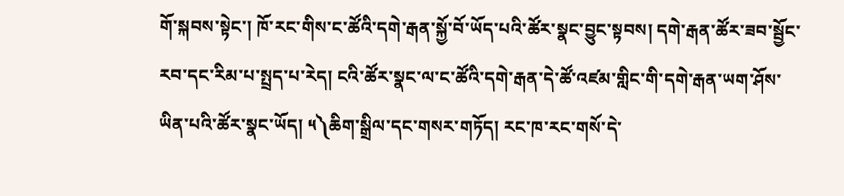གོ་སྐབས་སྟེང་། ཁོ་རང་གིས་ང་ཚོའི་དགེ་རྒན་སྐྱོ་བོ་ཡོད་པའི་ཚོར་སྣང་བྱུང་སྟབས། དགེ་རྒན་ཚོར་ཟབ་སྦྱོང་རབ་དང་རིམ་པ་སྤྲད་པ་རེད། ངའི་ཚོར་སྣང་ལ་ང་ཚོའི་དགེ་རྒན་དེ་ཚོ་འཛམ་གླིང་གི་དགེ་རྒན་ཡག་ཤོས་ཡིན་པའི་ཚོར་སྣང་ཡོད། ༥༽ཆིག་སྒྲིལ་དང་གསར་གཏོད། རང་ཁ་རང་གསོ་དེ་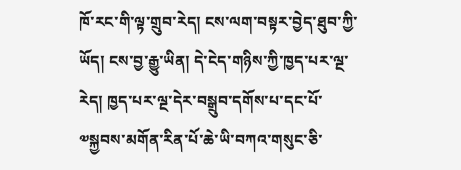ཁོ་རང་གི་ལྟ་གྲུབ་རེད། ངས་ལག་བསྟར་བྱེད་ཐུབ་ཀྱི་ཡོད། ངས་བྱ་རྒྱུ་ཡིན། དེ་ངེད་གཉིས་ཀྱི་ཁྱད་པར་ལྔ་རེད། ཁྱད་པར་ལྔ་དེར་བསྒྲུབ་དགོས་པ་དང་པོ་༧སྐྱབས་མགོན་རིན་པོ་ཆེ་ཡི་བཀའ་གསུང་ཅི་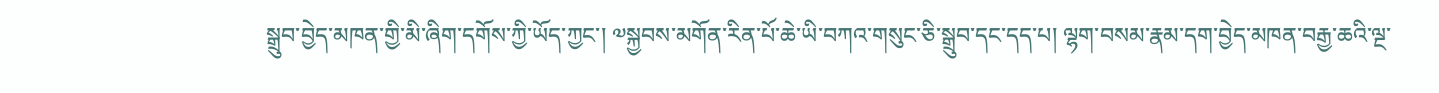སྒྲུབ་བྱེད་མཁན་གྱི་མི་ཞིག་དགོས་ཀྱི་ཡོད་ཀྱང་། ༧སྐྱབས་མགོན་རིན་པོ་ཆེ་ཡི་བཀའ་གསུང་ཅི་སྒྲུབ་དང་དད་པ། ལྷག་བསམ་རྣམ་དག་བྱེད་མཁན་བརྒྱ་ཆའི་ལྔ་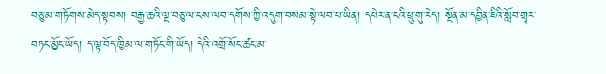བཅུ་མ་གཏོགས་མེད་སྟབས། བརྒྱ་ཆའི་ལྔ་བཅུ་ལ་ངས་ལབ་དགོས་ཀྱི་འདུག་བསམ་སྟེ་ལབ་པ་ཡིན། དཔེར་ན་ངའི་ཕྲུ་གུ་རེད། སྔོན་མ་དབྱིན་ཇིའི་སློབ་གྲྭར་བཏང་མྱོང་ཡོད། ད་ལྟ་བོད་ཁྱིམ་ལ་གཏོང་གི་ཡོད། དེའི་འགྲོ་སོང་ཚང་མ་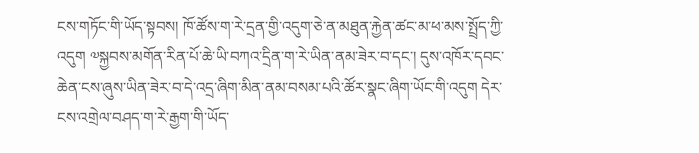ངས་གཏོང་གི་ཡོད་སྟབས། ཁོ་ཚོས་ག་རེ་དྲན་གྱི་འདུག་ཅེ་ན་མཐུན་རྐྱེན་ཚང་མ་ཕ་མས་སྤྲོད་ཀྱི་འདུག ༧སྐྱབས་མགོན་རིན་པོ་ཆེ་ཡི་བཀའ་དྲིན་ག་རེ་ཡིན་ནམ་ཟེར་བ་དང་། དུས་འཁོར་དབང་ཆེན་ངས་ཞུས་ཡིན་ཟེར་བ་དེ་འདྲ་ཞིག་མིན་ནམ་བསམ་པའི་ཚོར་སྣང་ཞིག་ཡོང་གི་འདུག དེར་ངས་འགྲེལ་བཤད་ག་རེ་རྒྱག་གི་ཡོད་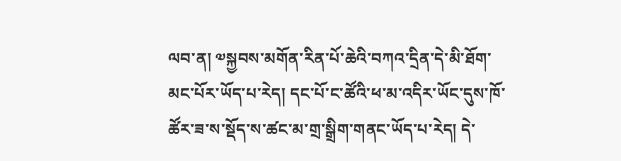ལབ་ན། ༧སྐྱབས་མགོན་རིན་པོ་ཆེའི་བཀའ་དྲིན་དེ་མི་ཐོག་མང་པོར་ཡོད་པ་རེད། དང་པོ་ང་ཚོའི་ཕ་མ་འདིར་ཡོང་དུས་ཁོ་ཚོར་ཟ་ས་སྡོད་ས་ཚང་མ་གྲ་སྒྲིག་གནང་ཡོད་པ་རེད། དེ་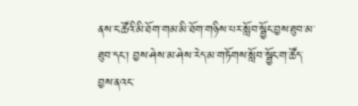ནས་ང་ཚོའི་མི་ཐོག་གམ་མི་ཐོག་གཉིས་པར་སློབ་སྦྱོང་བྱས་ཐུབ་མ་ཐུབ་དང་། བྱས་ཤེས་མ་ཤེས་རེད་མ་གཏོགས་སློབ་སྦྱོང་ག་ཚོད་བྱས་ནའང་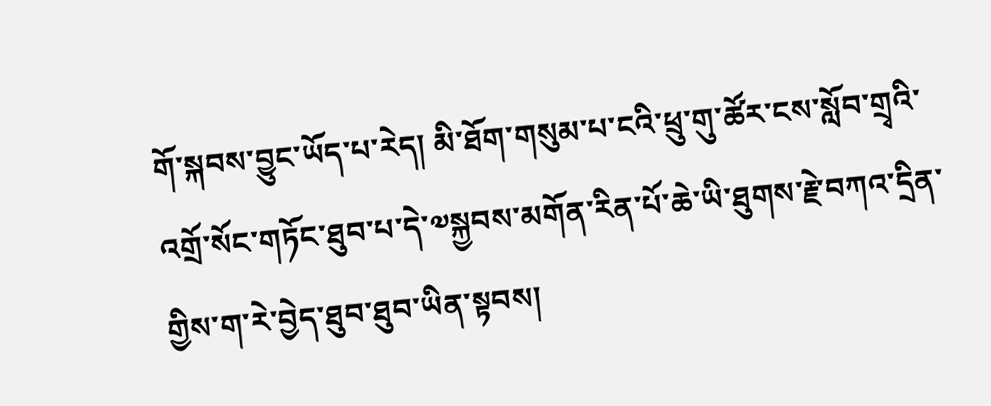གོ་སྐབས་བྱུང་ཡོད་པ་རེད། མི་ཐོག་གསུམ་པ་ངའི་ཕྲུ་གུ་ཚོར་ངས་སློབ་གྲྭའི་འགྲོ་སོང་གཏོང་ཐུབ་པ་དེ་༧སྐྱབས་མགོན་རིན་པོ་ཆེ་ཡི་ཐུགས་རྗེ་བཀའ་དྲིན་གྱིས་ག་རེ་བྱེད་ཐུབ་ཐུབ་ཡིན་སྟབས།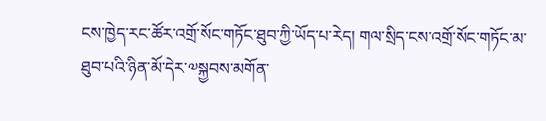ངས་ཁྱེད་རང་ཚོར་འགྲོ་སོང་གཏོང་ཐུབ་ཀྱི་ཡོད་པ་རེད། གལ་སྲིད་ངས་འགྲོ་སོང་གཏོང་མ་ཐུབ་པའི་ཉིན་མོ་དེར་༧སྐྱབས་མགོན་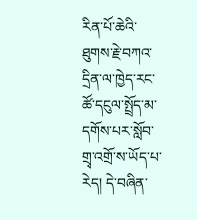རིན་པོ་ཆེའི་ཐུགས་རྗེ་བཀའ་དྲིན་ལ་ཁྱེད་རང་ཚོ་དངུལ་སྤྲོད་མ་དགོས་པར་སློབ་གྲྭ་འགྲོ་ས་ཡོད་པ་རེད། དེ་བཞིན་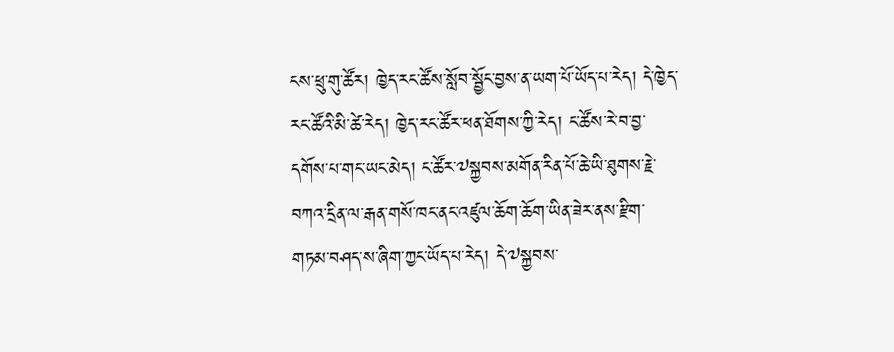ངས་ཕྲུ་གུ་ཚོར། ཁྱེད་རང་ཚོས་སློབ་སྦྱོང་བྱས་ན་ཡག་པོ་ཡོད་པ་རེད། དེ་ཁྱེད་རང་ཚོའི་མི་ཚེ་རེད། ཁྱེད་རང་ཚོར་ཕན་ཐོགས་ཀྱི་རེད། ང་ཚོས་རེ་བ་བྱ་དགོས་པ་གང་ཡང་མེད། ང་ཚོར་༧སྐྱབས་མགོན་རིན་པོ་ཆེ་ཡི་ཐུགས་རྗེ་བཀའ་དྲིན་ལ་རྒན་གསོ་ཁང་ནང་འཛུལ་ཆོག་ཆོག་ཡིན་ཟེར་ནས་རྫིག་གཏམ་བཤད་ས་ཞིག་ཀྱང་ཡོད་པ་རེད། དེ་༧སྐྱབས་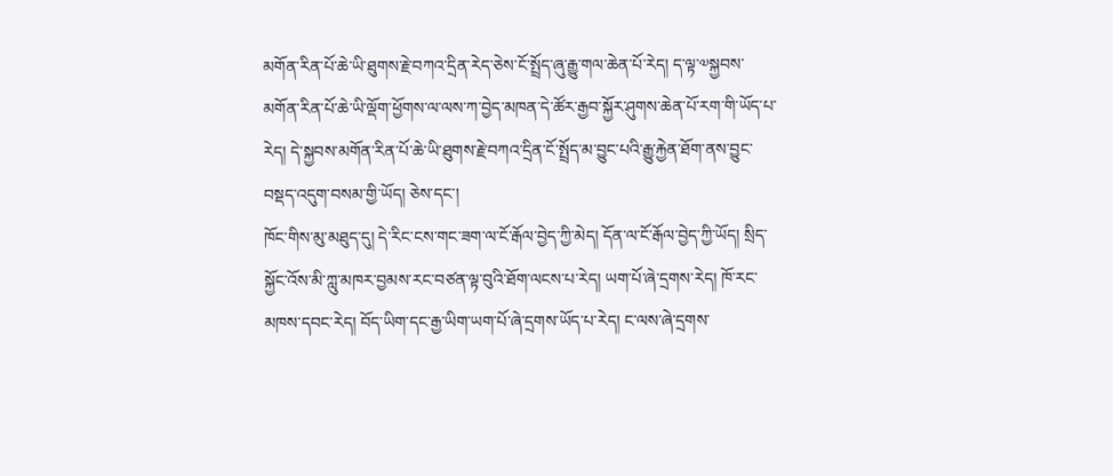མགོན་རིན་པོ་ཆེ་ཡི་ཐུགས་རྗེ་བཀའ་དྲིན་རེད་ཅེས་ངོ་སྤྲོད་ཞུ་རྒྱུ་གལ་ཆེན་པོ་རེད། ད་ལྟ་༧སྐྱབས་མགོན་རིན་པོ་ཆེ་ཡི་ལྡོག་ཕྱོགས་ལ་ལས་ཀ་བྱེད་མཁན་དེ་ཚོར་རྒྱབ་སྐྱོར་ཤུགས་ཆེན་པོ་རག་གི་ཡོད་པ་རེད། དེ་སྐྱབས་མགོན་རིན་པོ་ཆེ་ཡི་ཐུགས་རྗེ་བཀའ་དྲིན་ངོ་སྤྲོད་མ་བྱུང་པའི་རྒྱུ་རྐྱེན་ཐོག་ནས་བྱུང་བསྡད་འདུག་བསམ་གྱི་ཡོད། ཅེས་དང་།
ཁོང་གིས་མུ་མཐུད་དུ། དེ་རིང་ངས་གང་ཟག་ལ་ངོ་རྒོལ་བྱེད་ཀྱི་མེད། དོན་ལ་ངོ་རྒོལ་བྱེད་ཀྱི་ཡོད། སྲིད་སྐྱོང་འོས་མི་ཀླུ་མཁར་བྱམས་རང་བཙན་ལྟ་བུའི་ཐོག་ལངས་པ་རེད། ཡག་པོ་ཞེ་དྲགས་རེད། ཁོ་རང་མཁས་དབང་རེད། བོད་ཡིག་དང་རྒྱ་ཡིག་ཡག་པོ་ཞེ་དྲགས་ཡོད་པ་རེད། ང་ལས་ཞེ་དྲགས་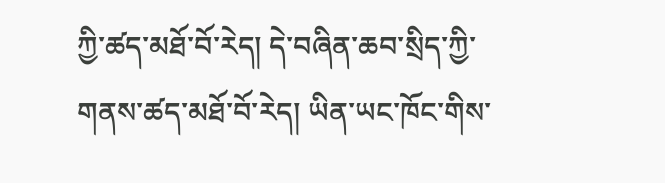ཀྱི་ཚད་མཐོ་བོ་རེད། དེ་བཞིན་ཆབ་སྲིད་ཀྱི་གནས་ཚད་མཐོ་བོ་རེད། ཡིན་ཡང་ཁོང་གིས་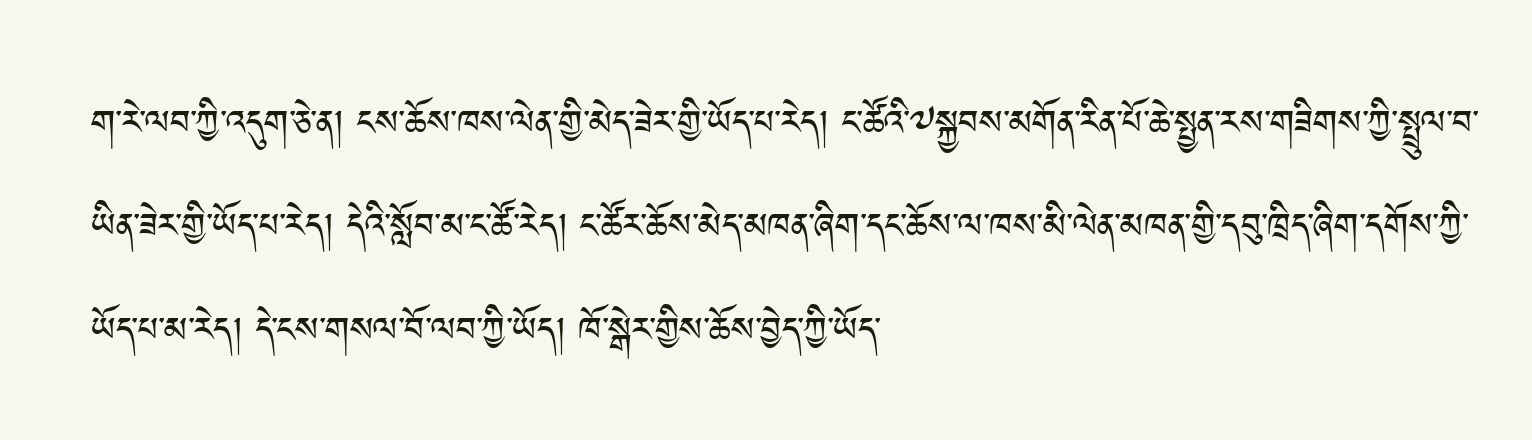ག་རེ་ལབ་ཀྱི་འདུག་ཅེ་ན། ངས་ཆོས་ཁས་ལེན་གྱི་མེད་ཟེར་གྱི་ཡོད་པ་རེད། ང་ཚོའི་༧སྐྱབས་མགོན་རིན་པོ་ཆེ་སྤྱན་རས་གཟིགས་ཀྱི་སྤྲུལ་བ་ཡིན་ཟེར་གྱི་ཡོད་པ་རེད། དེའི་སློབ་མ་ང་ཚོ་རེད། ང་ཚོར་ཆོས་མེད་མཁན་ཞིག་དང་ཆོས་ལ་ཁས་མི་ལེན་མཁན་གྱི་དབུ་ཁྲིད་ཞིག་དགོས་ཀྱི་ཡོད་པ་མ་རེད། དེ་ངས་གསལ་བོ་ལབ་ཀྱི་ཡོད། ཁོ་སྒེར་གྱིས་ཆོས་བྱེད་ཀྱི་ཡོད་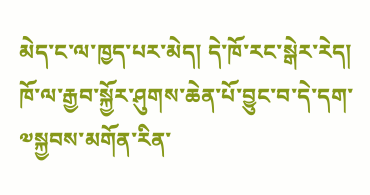མེད་ང་ལ་ཁྱད་པར་མེད། དེ་ཁོ་རང་སྒེར་རེད། ཁོ་ལ་རྒྱབ་སྐྱོར་ཤུགས་ཆེན་པོ་བྱུང་བ་དེ་དག་ ༧སྐྱབས་མགོན་རིན་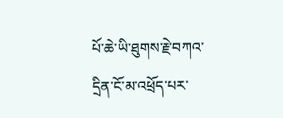པོ་ཆེ་ཡི་ཐུགས་རྗེ་བཀའ་དྲིན་ངོ་མ་འཕྲོད་པར་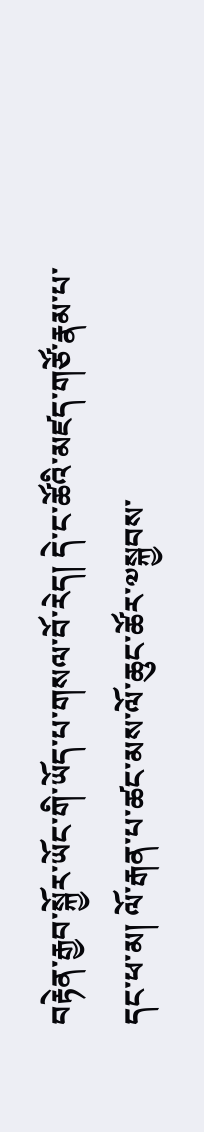བརྟེན་རྒྱབ་སྐྱོར་ཡོང་གི་ཡོད་པ་གསལ་བོ་རེད། དེ་ང་ཚོའི་མཛད་གཙོ་རྣམ་པ་དང་ཕ་མ། ལོ་རྒན་པ་ཚང་མས་ལོ་ཆུང་ཚོར་༧སྐྱབས་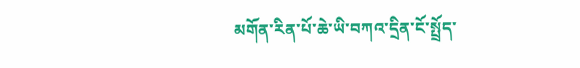མགོན་རིན་པོ་ཆེ་ཡི་བཀའ་དྲིན་ངོ་སྤྲོད་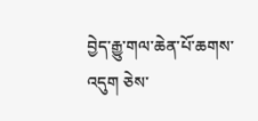བྱེད་རྒྱུ་གལ་ཆེན་པོ་ཆགས་འདུག ཅེས་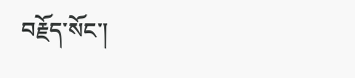བརྗོད་སོང་།